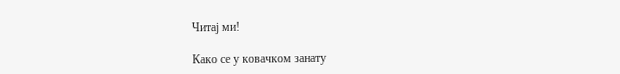Читај ми!

Како се у ковачком занату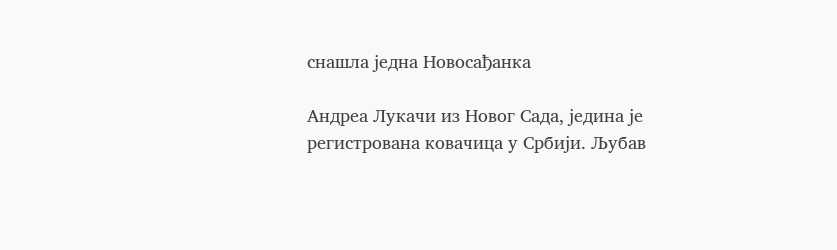снашла једна Новосађанка

Андреа Лукачи из Новог Сада, једина је регистрована ковачица у Србији. Љубав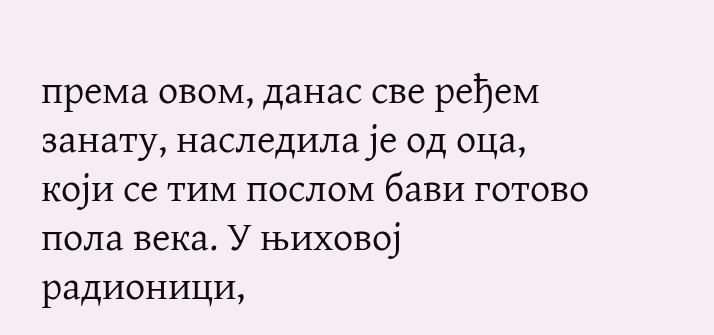према овом, данас све ређем занату, наследила је од оца, који се тим послом бави готово пола века. У њиховој радионици,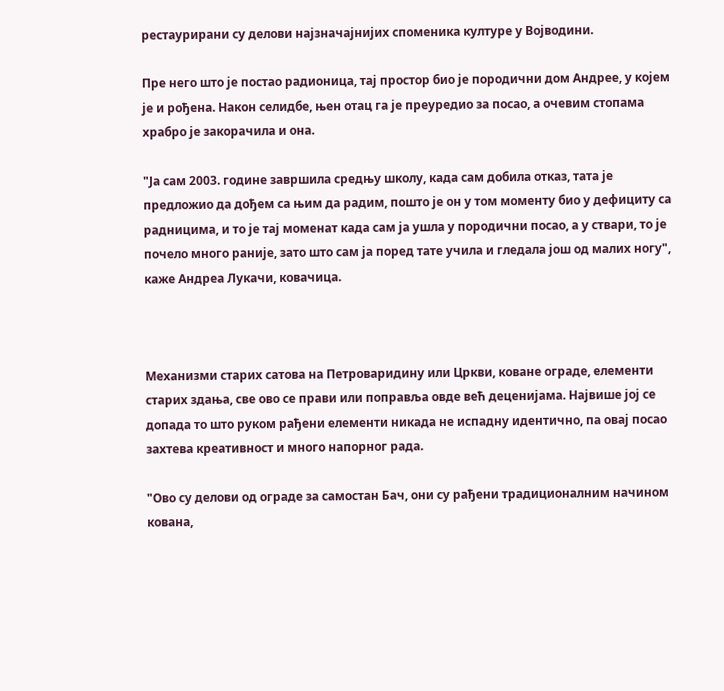рестаурирани су делови најзначајнијих споменика културе у Војводини.

Пре него што је постао радионица, тај простор био је породични дом Андрее, у којем је и рођена. Након селидбе, њен отац га је преуредио за посао, а очевим стопама храбро је закорачила и она.

"Ја сам 2003. године завршила средњу школу, када сам добила отказ, тата је предложио да дођем са њим да радим, пошто је он у том моменту био у дефициту са радницима, и то је тај моменат када сам ја ушла у породични посао, а у ствари, то је почело много раније, зато што сам ја поред тате учила и гледала још од малих ногу", каже Андреа Лукачи, ковачица.



Механизми старих сатова на Петроваридину или Цркви, коване ограде, елементи старих здања, све ово се прави или поправља овде већ деценијама. Највише јој се допада то што руком рађени елементи никада не испадну идентично, па овај посао захтева креативност и много напорног рада.

"Ово су делови од ограде за самостан Бач, они су рађени традиционалним начином кована,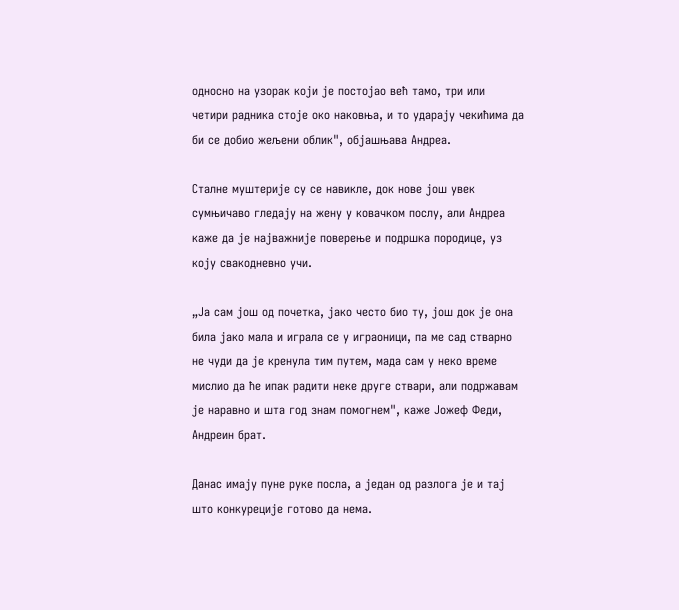односно на узорак који је постојао већ тамо, три или четири радника стоје око наковња, и то ударају чекићима да би се добио жељени облик", објашњава Андреа.

Сталне муштерије су се навикле, док нове још увек сумњичаво гледају на жену у ковачком послу, али Андреа каже да је најважније поверење и подршка породице, уз коју свакодневно учи.

„Ја сам још од почетка, јако често био ту, још док је она била јако мала и играла се у играоници, па ме сад стварно не чуди да је кренула тим путем, мада сам у неко време мислио да ће ипак радити неке друге ствари, али подржавам је наравно и шта год знам помогнем", каже Јожеф Феди, Андреин брат.

Данас имају пуне руке посла, а један од разлога је и тај што конкуреције готово да нема.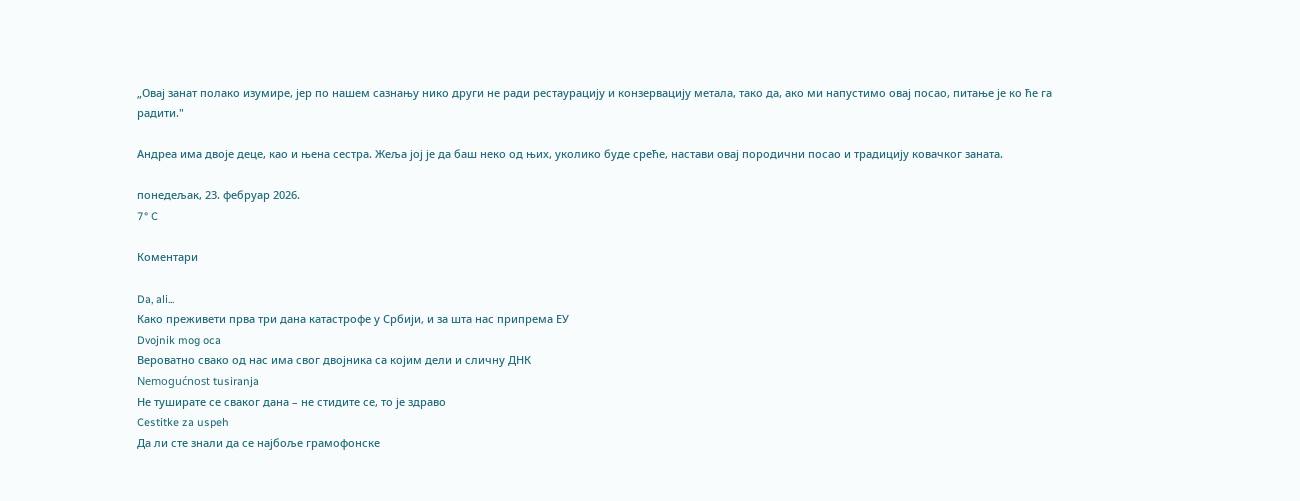„Овај занат полако изумире, јер по нашем сазнању нико други не ради рестаурацију и конзервацију метала, тако да, ако ми напустимо овај посао, питање је ко ће га радити."

Андреа има двоје деце, као и њена сестра. Жеља јој је да баш неко од њих, уколико буде среће, настави овај породични посао и традицију ковачког заната.

понедељак, 23. фебруар 2026.
7° C

Коментари

Da, ali...
Како преживети прва три дана катастрофе у Србији, и за шта нас припрема ЕУ
Dvojnik mog oca
Вероватно свако од нас има свог двојника са којим дели и сличну ДНК
Nemogućnost tusiranja
Не туширате се сваког дана – не стидите се, то је здраво
Cestitke za uspeh
Да ли сте знали да се најбоље грамофонске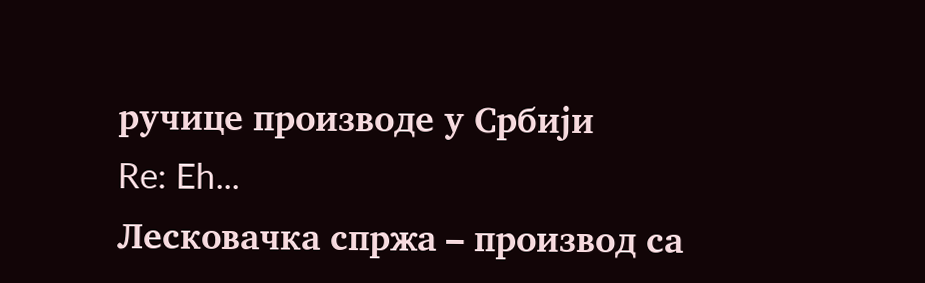ручице производе у Србији
Re: Eh...
Лесковачка спржа – производ са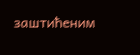заштићеним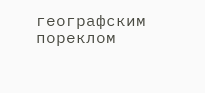географским пореклом